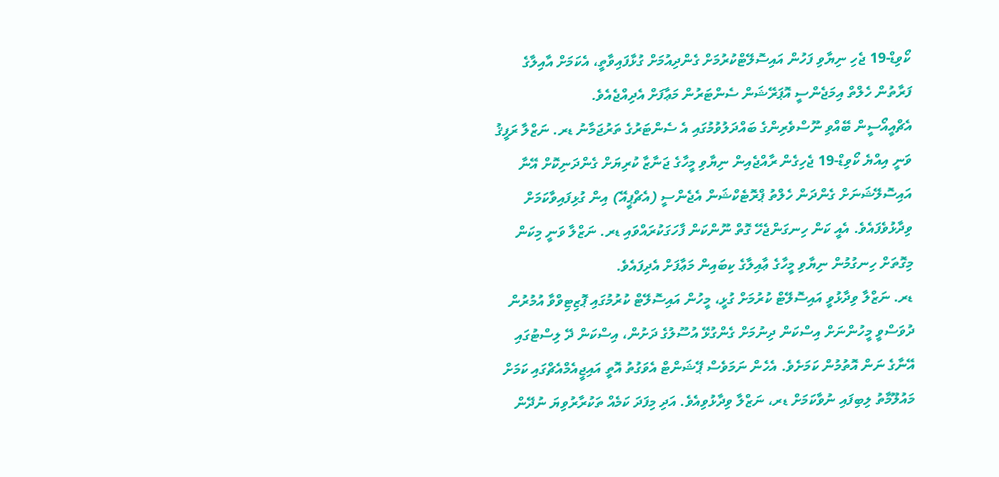ކޯވިޑް-19 ޖެހި ނިޔާވި ފަހުން އައިސޮލޭޓްކުރުމަށް ގެންދިއުމަށް ގުޅާފައިވާތީ، އެކަމަށް އާއިލާގެ ފަރާތުން ހެލްތް އިމަޖެންސީ އޮޕަރޭޝަން ސެންޓަރުން މަޢާފަށް އެދިއްޖެއެވެ.
އެޗްއީއޯސީން ބޭއްވި ނޫސްވެރިންގެ ބައްދަލުވުމުގައި އެ ސެންޓަރުގެ ތަރުޖަމާނު ޑރ. ނަޒްލާ ރަފީޤު ވަނީ އިއްޔެ ކޯވިޑް-19 ޖެހިގެން ރާއްޖެއިން ނިޔާވި މީހާގެ ޖަނާޒާ ކުރިޔަށް ގެންދަނިކޮށް އޭނާ އައިސޮލޭޝަނަށް ގެންދަން ހެލްތު ޕްރޮޓެކްޝަން އެޖެންސީ (އެޗްޕީއޭ) އިން ގުޅިފައިވާކަމަށް ވިދާޅުވެފައެވެ. އެއީ ކަން ހިނގަންޖެހޭ ގޮތް ނޫންކަން ފާހަގަކުރައްވައި ޑރ. ނަޒްލާ ވަނީ މިކަން މިގޮތަށް ހިނގުމުން ނިޔާވި މީހާގެ ޢާއިލާގެ ކިބައިން މަޢާފަށް އެދިފައެވެ.
ޑރ. ނަޒްލާ ވިދާޅުވީ އައިސޮލޭޓް ކުރުމަށް ގުޅީ، މީހުން އައިސޮލޭޓް ކުރުމުގައި ޕޮޒިޓިވްވާ އުމުރުން ދުވަސްވީ މީހުންނަށް އިސްކަން ދިނުމަށް ގެންގުޅޭ އުސޫލުގެ ދަށުން، އިސްކަން ދޭ ލިސްޓުގައި އޭނާގެ ނަން އޮތުމުން ކަމަށެވެ. އެހެން ނަމަވެސް ޕޭޝަންޓް އެވަގުތު އޮތީ އައިޖީއެމްއެޗްގައި ކަމަށް މައުލޫމާތު ލިބިފައި ނުވާކަމަށް ޑރ، ނަޒްލާ ވިދާޅުވިއެވެ. އަދި މިފަދަ ކަމެއް ތަކުރާރުވިޔަ ނުދޭން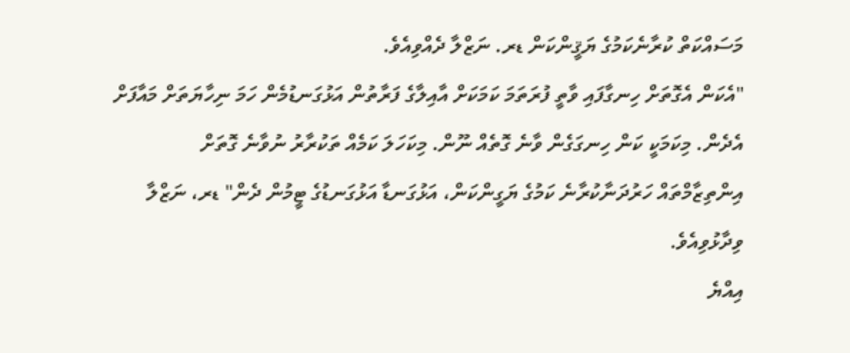މަސައްކަތް ކުރާނެކަމުގެ ޔަޤީންކަން ޑރ. ނަޒްލާ ދެއްވިއެވެ.
"އެކަން އެގޮތަށް ހިނގާފައި ވާތީ ފުރަތަމަ ކަމަކަށް އާއިލާގެ ފަރާތުން އަޅުގަނޑުމެން ހަމަ ނިހާޔަތަށް މައާފަށް އެދެން. މިކަމަކީ ކަން ހިނގަގެން ވާނެ ގޮތެއް ނޫން. މިކަހަލަ ކަމެއް ތަކުރާރު ނުވާނެ ގޮތަށް އިންތިޒާމްތައް ހަރުދަނާކުރާނެ ކަމުގެ ޔަގީންކަން، އަޅުގަނޑާ އަޅުގަނޑުގެ ޓީމުން ދެން" ޑރ، ނަޒްލާ ވިދާޅުވިއެވެ.
އިއްޔެ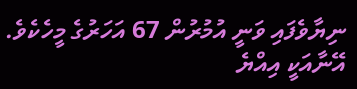ނިޔާވެފައި ވަނީ އުމުރުން 67 އަހަރުގެ މީހެކެވެ. އޭނާއަކީ އިއްޔެ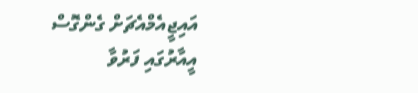އައިޖީއެމްއެޗަށް ގެންގޮސް އީއާރުގައި ފަރުވާ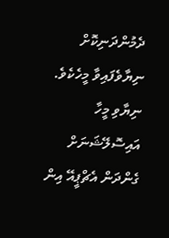ދެމުންދަނިކޮށް ނިޔާވެފައިވާ މީހެކެވެ. ނިޔާވި މީހާ އައިސޮލޭޝަނަށް ގެންދަން އެޗްޕީއޭ އިން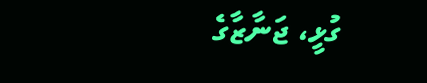ގުޅީ، ޖަނާޒާގެ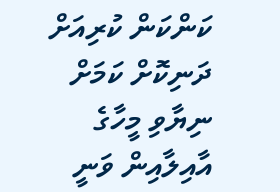ކަންކަން ކުރިއަށް ދަނިކޮށް ކަމަށް ނިޔާވި މީހާގެ އާއިލާއިން ވަނީ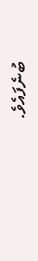ބުނެފައެވެ.